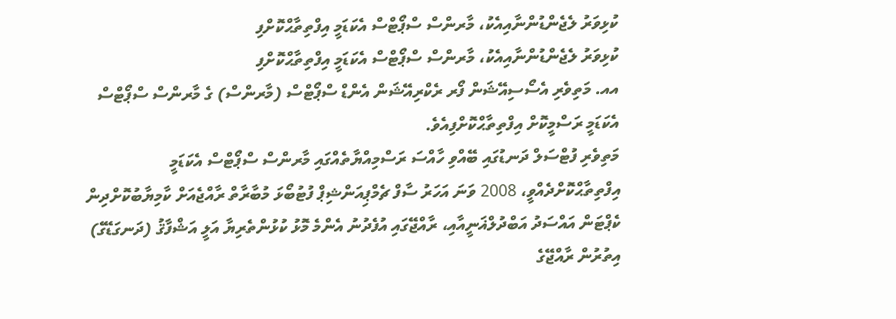ކުޅިވަރު ލެޖެންޑުންނާއިއެކު، މާރންސް ސްޕޯޓްސް އެކަޑަމީ އިފްތިތާޙްކޮށްފި
ކުޅިވަރު ލެޖެންޑުންނާއިއެކު، މާރންސް ސްޕޯޓްސް އެކަޑަމީ އިފްތިތާޙްކޮށްފި
އއ. މަތިވެރި އެސޯސިއޭޝަން ފޯރ ރެކްރިއޭޝަން އެންޑް ސްޕޯޓްސް (މާރންސް) ގެ މާރންސް ސްޕޯޓްސް އެކަޑަމީ ރަސްމީކޮށް އިފްތިތާޙްކޮށްފިއެވެ.
މަތިވެރި ފުޓްސަލް ދަނޑުގައި ބޭއްވި ހާއްސަ ރަސްމިއްޔާތެއްގައި މާރންސް ސްޕޯޓްސް އެކަޑަމީ އިފްތިތާޙްކޮށްދެއްވީ، 2008 ވަނަ އަހަރު ސާފް ޗެމްޕިއަންޝިޕް ފުޓުބޯޅަ މުބާރާތް ރާއްޖެއަށް ކާމިޔާބުކޮށްދިން ކެޕްޓަން އައްސަދު އަބްދުލްޣަނީއާއި، ރާއްޖޭގައި އުފެދުނު އެންމެ މޮޅު ކުޅުންތެރިޔާ އަލީ އަޝްފާޤު (ދަނގަޑޭގެ) އިތުރުން ރާއްޖޭގެ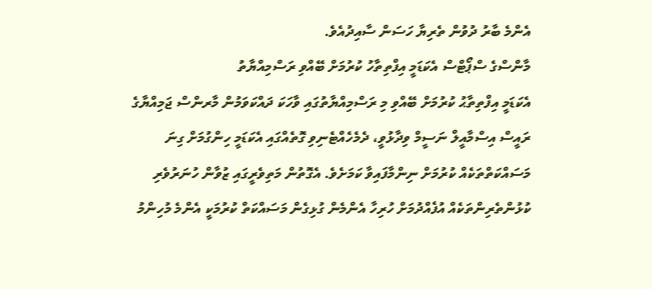އެންމެ ބާރު ދުވުން ތެރިޔާ ހަސަން ސާއިދުއެވެ.
މާންސްގެ ސްޕޯޓްސް އެކަޑަމީ އިފްތިތާހު ކުރުމަށް ބޭއްވި ރަސްމިއްޔާތު
އެކަޑަމީ އިފްތިތާޙު ކުރުމަށް ބޭއްވި މި ރަސްމިއްޔާތުގައި ވާހަކަ ދައްކަވަމުން މާރންސް ޖަމިއްޔާގެ ރައީސް އިސްމާއީލް ނަސީމް ވިދާޅުވީ، ދެމެހެއްޓެނިވި ގޮތެއްގައި އެކަޑަމީ ހިންގުމަށް ގިނަ މަސައްކަތްތަކެއް ކުރުމަށް ނިންމާފައިވާ ކަމަށެވެ. އެގޮތުން މަތިވެރީގައި ޒުވާން ހުނަރުވެރި ކުޅުންތެރިންތަކެއް އުފެއްދުމަށް ހުރިހާ އެންމެން ގުޅިގެން މަސައްކަތް ކުރުމަކީ އެންމެ މުހިންމު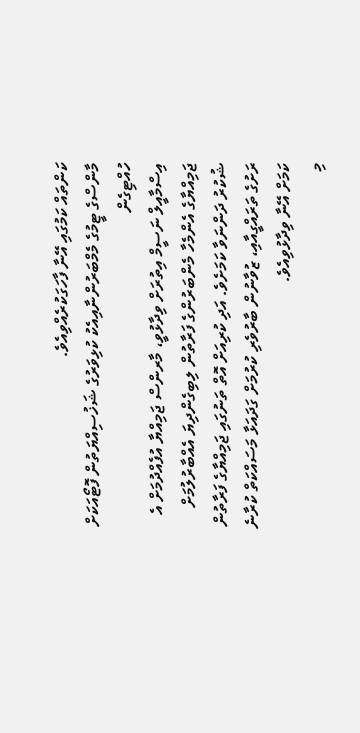ކަންތައް ކަމުގައި އޭނާ ފާހަގަކުރެއްވިއެވެ.
މާންސްގެ ޓީމުގެ މެމްބަރުންނާއިއެކު ކުޅިވަރުގެ ޝަޚުސިއްޔަތުން ފޮޓޯއަކަށް ހުއްޓިގެން
އިސްމާއީލް ނަސީމް އިތުރަށް ވިދާޅުވީ، މާރންސް ޖަމިއްޔާ އުފެއްދުމަށް އެ ޖަމިއްޔާގެ އެންމެހާ މެންބަރުންގެ ފަރާތުން ލިބިގެންދިޔަ އެއްބާރުލުމަށް ޝުކުރު ދަންނަވާ ކަމަށެވެ. އަދި ކުރިއަށް އޮތް ތަނުގައި ޖަމިއްޔާގެ ފަރާތުން ރަށުގެ ތަރައްގީއާއި، ޒުވާނުން ބާރުވެރި ކުރުމަށް ގަދައަޅާ މަސައްކަތް ކުރާނެ ކަމަށް އޭނާ ވިދާޅުވިއެވެ.
މި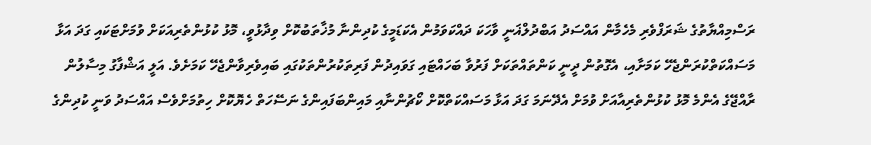ރަސްމިއްޔާތުގެ ޝަރަފްވެރި މެހެމާން އައްސަދު އަބްދުލްޣަނީ ވާހަކަ ދައްކަވަމުން އެކަޑަމީގެ ކުދިންނާ މުޚާތަބުކޮށް ވިދާޅުވީ، މޮޅު ކުޅުންތެރިއަކަށް ވުމަށްޓަކައި ގަދަ އަޅާ މަސައްކަތްކުރަންޖެހޭ ކަމަށާއި، އެގޮތުން ދީނީ ކަންތައްތަކަށް ފަރުވާ ބަހައްޓައި ގަވައިދުން ފަރިތަކުރުންތަކުގައި ބައިވެރިވާންޖެހޭ ކަމަށެވެ. އަލީ އަޝްފާގު މިސާލުން ރާއްޖޭގެ އެންމެ މޮޅު ކުޅުންތެރިއާއަށް ވުމަށް އެދޭނަމަ ގަދަ އަޅާ މަސައްކަތްކޮށް ކޯޗުންނާއި މައިންބަފައިންގެ ނަސޭހަތް ހެޔޮކޮށް ހިތުމަށްވެސް އައްސަދު ވަނީ ކުދިންގެ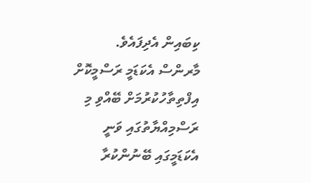ކިބައިން އެދިފައެވެ.
މާރންސް އެކަޑަމީ ރަސްމީކޮށް އިފްތިތާހުކުރުމަށް ބޭއްވި މި ރަސްމިއްޔާތުގައި ވަނީ އެކަޑަމީގައި ބޭނުންކުރާ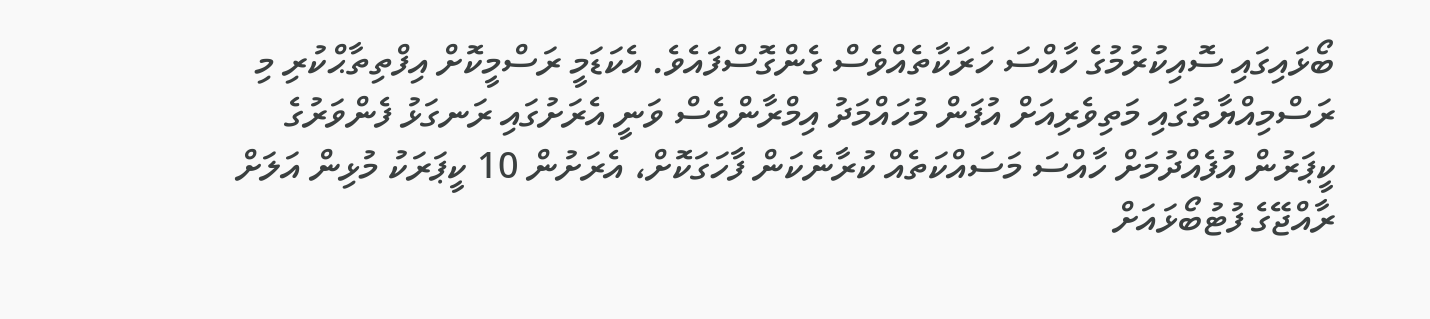ބޯޅައިގައި ސޮއިކުރުމުގެ ހާއްސަ ހަރަކާތެއްވެސް ގެންގޮސްފައެވެ. އެކަޑަމީ ރަސްމީކޮށް އިފްތިތާޙްކުރި މި ރަސްމިއްޔާތުގައި މަތިވެރިއަށް އުފަން މުހައްމަދު އިމްރާންވެސް ވަނީ އެރަށުގައި ރަނގަޅު ފެންވަރުގެ ކީޕަރުން އުފެއްދުމަށް ހާއްސަ މަސައްކަތެއް ކުރާނެކަން ފާހަގަކޮށް، އެރަށުން 10 ކީޕަރަކު މުޅިން އަލަށް ރާއްޖޭގެ ފުޓުބޯޅައަށް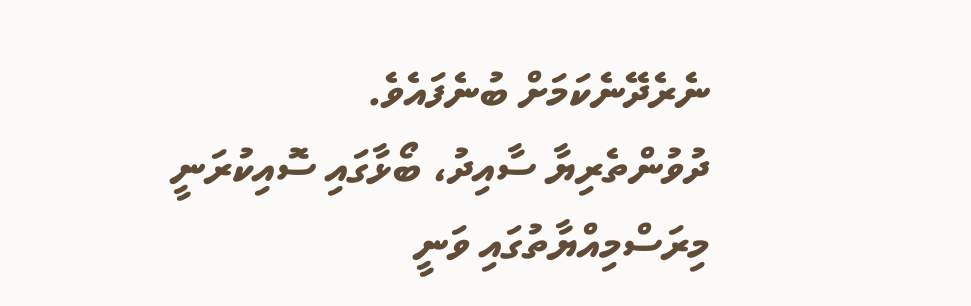ނެރެދޭނެކަމަށް ބުނެފައެވެ.
ދުވުންތެރިޔާ ސާއިދު، ބޯޅާގައި ސޮއިކުރަނީ
މިރަސްމިއްޔާތުގައި ވަނީ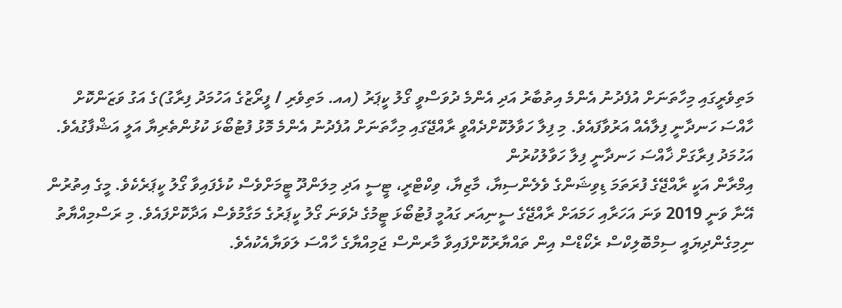މަތިވެރީގައި މިހާތަނަށް އުފެދުނު އެންމެ އިތުބާރު އަދި އެންމެ ދުވަސްވީ ގޯލު ކީޕަރު (އއ. މަތިވެރި / ފީރޯޒުގެ އަހުމަދު ފިރާގު)ގެ އަގު ވަޒަންކޮށް ހާއްސަ ހަނދާނީ ފިލާއެއް އަރުވާފައެވެ. މި ފިލާ ހަވާލުކޮށްދެއްވީ ރާއްޖޭގައި މިހާތަނަށް އުފެދުނު އެންމެ މޮޅު ފުޓުބޯޅަ ކުޅުންތެރިޔާ އަލީ އަޝްފާގުއެވެ.
އަހުމަދު ފިރާގަށް ޚާއްސަ ހަނދާނީ ފިލާ ހަވާލުކުރުން
އިމްރާން އަކީ ރާއްޖޭގެ ފުރަތަމަ ޑިވިޝަންގެ ވެލެންސިޔާ، މާޒިޔާ، ވިކްޓްރީ، ޓީސީ އަދި މިލަންދޫ ޓީމަށްވެސް ކުޅެފައިވާ ގޯލު ކީޕަރެކެވެ. މީގެ އިތުރުން އޭނާ ވަނީ 2019 ވަނަ އަހަރާއި ހަމައަށް ރާއްޖޭގެ ސީނިއަރ ގައުމީ ފުޓުބޯޅަ ޓީމުގެ ދެވަނަ ގޯލު ކީޕަރުގެ މަގާމުވެސް އަދާކޮށްފައެވެ. މި ރަސްމިއްޔާތު ނިމިގެންދިޔައީ ސިމްބޮލިކްސް ރެކޯޑްސް އިން ތައްޔާރުކޮށްފައިވާ މާރންސް ޖަމިއްޔާގެ ހާއްސަ ލަވަޔާއެކުއެވެ.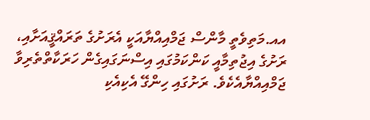އއ.މަތިވެތީ މާންސް ޖަމްއިއްޔާއަކީ އެރަށުގެ ތަރައްޤީއަށާއި، ރަށުގެ އިޖުތިމާއީ ކަންކަމުގައި އިސްނަގައިގެން ހަރަކާތްތެރިވާ ޖަމްއިއްޔާއެކެވެ. ރަށުގައި ހިންގޭ އެކިއެކި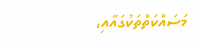މަސައްކަތްތަކުގައާއި،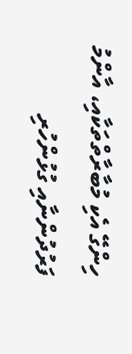ހިންގޭ އެކި މުބާރާތްތަކާއި، އާންމު ފަރުދުންނާއި ގުޅުންހުރި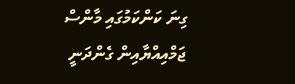ގިނަ ކަންކަމުގައި މާންސް ޖަމްއިއްޔާއިން ގެންދަނީ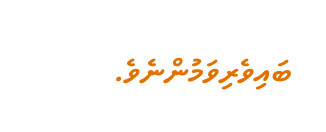ބައިވެރިވަމުންނެވެ.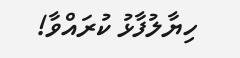ހިޔާލުފާޅު ކުރައްވާ!